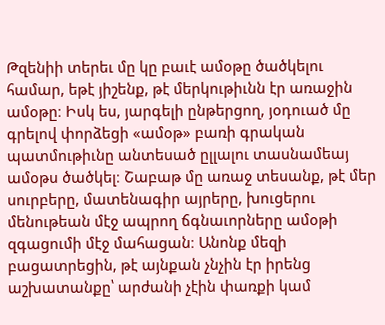Թզենիի տերեւ մը կը բաւէ ամօթը ծածկելու համար, եթէ յիշենք, թէ մերկութիւնն էր առաջին ամօթը։ Իսկ ես, յարգելի ընթերցող, յօդուած մը գրելով փորձեցի «ամօթ» բառի գրական պատմութիւնը անտեսած ըլլալու տասնամեայ ամօթս ծածկել։ Շաբաթ մը առաջ տեսանք, թէ մեր սուրբերը, մատենագիր այրերը, խուցերու մենութեան մէջ ապրող ճգնաւորները ամօթի զգացումի մէջ մահացան։ Անոնք մեզի բացատրեցին, թէ այնքան չնչին էր իրենց աշխատանքը՝ արժանի չէին փառքի կամ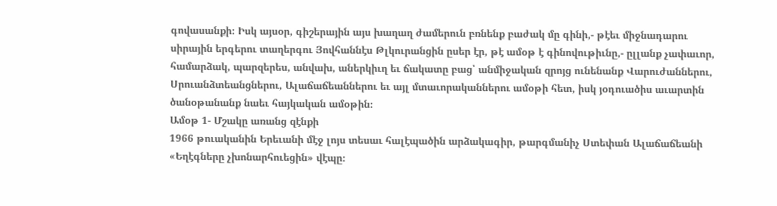գովասանքի։ Իսկ այսօր, գիշերային այս խաղաղ ժամերուն բռնենք բաժակ մը գինի,- թէեւ միջնադարու սիրային երգերու տաղերգու Յովհաննէս Թլկուրանցին ըսեր էր, թէ ամօթ է գինովութիւնը,- ըլլանք չափաւոր, համարձակ, պարզերես, անվախ, աներկիւղ եւ ճակատը բաց՝ անմիջական զրոյց ունենանք Վարուժաններու, Սրուանձտեանցներու, Ալաճաճեաններու եւ այլ մտաւորականներու ամօթի հետ, իսկ յօդուածիս աւարտին ծանօթանանք նաեւ հայկական ամօթին։
Ամօթ 1- Մշակը առանց զէնքի
1966 թուականին Երեւանի մէջ լոյս տեսաւ հալէպածին արձակագիր, թարգմանիչ Ստեփան Ալաճաճեանի «Եղէգները չխոնարհուեցին» վէպը։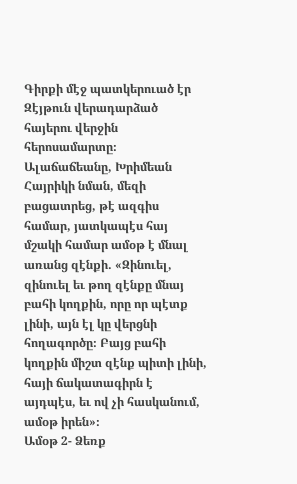Գիրքի մէջ պատկերուած էր Զէյթուն վերադարձած հայերու վերջին հերոսամարտը։ Ալաճաճեանը, Խրիմեան Հայրիկի նման, մեզի բացատրեց, թէ ազգիս համար, յատկապէս հայ մշակի համար ամօթ է մնալ առանց զէնքի. «Զինուել, զինուել եւ թող զէնքը մնայ բահի կողքին, որը որ պէտք լինի, այն էլ կը վերցնի հողագործը։ Բայց բահի կողքին միշտ զէնք պիտի լինի, հայի ճակատագիրն է այդպէս, եւ ով չի հասկանում, ամօթ իրեն»։
Ամօթ 2- Ձեռք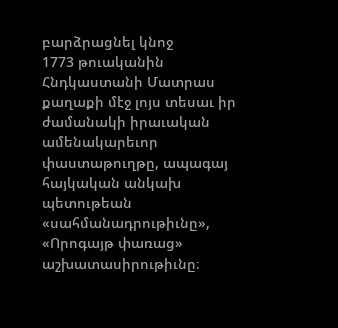բարձրացնել կնոջ
1773 թուականին Հնդկաստանի Մատրաս քաղաքի մէջ լոյս տեսաւ իր ժամանակի իրաւական ամենակարեւոր փաստաթուղթը, ապագայ հայկական անկախ պետութեան «սահմանադրութիւնը», «Որոգայթ փառաց» աշխատասիրութիւնը։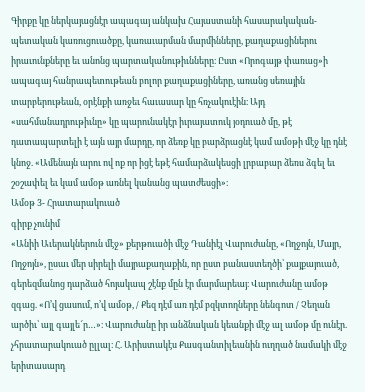Գիրքը կը ներկայացնէր ապագայ անկախ Հայաստանի հասարակական-պետական կառուցուածքը, կառաւարման մարմինները, քաղաքացիներու իրաւունքները եւ անոնց պարտականութիւնները։ Ըստ «Որոգայթ փառաց»ի ապագայ հանրապետութեան բոլոր քաղաքացիները, առանց սեռային տարբերութեան, օրէնքի առջեւ հաւասար կը հռչակուէին։ Այդ «սահմանադրութիւնը» կը պարունակէր իւրայատուկ յօդուած մը, թէ դատապարտելի է այն այր մարդը, որ ձեռք կը բարձրացնէ կամ ամօթի մէջ կը դնէ կնոջ. «Ամենայն արու ով ոք որ իցէ եթէ համարձակեսցի լրբաբար ձեռս ձգել եւ շօշափել եւ կամ ամօթ առնել կանանց պատժեսցի»։
Ամօթ 3- Հրատարակուած
գիրք չունիմ
«Անիի Աւերակներուն մէջ» քերթուածի մէջ Դանիէլ Վարուժանը, «Ողջոյն, Մայր, Ողջոյն», ըսաւ մեր սիրելի մայրաքաղաքին, որ ըստ բանաստեղծի՝ քայքայուած, գերեզմանոց դարձած հոյակապ շէնք մըն էր մարմարեայ։ Վարուժանը ամօթ զգաց. «Ո՚վ ցասում, ո՚վ ամօթ, / Քեզ դէմ առ դէմ բզկտողները նենգոտ / Չեղան արծիւ՝ այլ գայլե՜ր…»։ Վարուժանը իր անձնական կեանքի մէջ ալ ամօթ մը ունէր. չհրատարակուած ըլլալ։ Հ. Արիստակէս Քասգանտիլեանին ուղղած նամակի մէջ երիտասարդ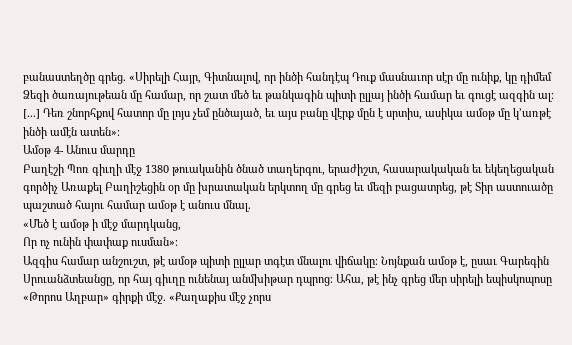բանաստեղծը գրեց. «Սիրելի Հայր, Գիտնալով, որ ինծի հանդէպ Դուք մասնաւոր սէր մը ունիք, կը դիմեմ Ձեզի ծառայութեան մը համար, որ շատ մեծ եւ թանկագին պիտի ըլլայ ինծի համար եւ գուցէ ազգին ալ։ [...] Դեռ շնորհքով հատոր մը լոյս չեմ ընծայած, եւ այս բանը վէրք մըն է սրտիս, ասիկա ամօթ մը կ՚առթէ ինծի ամէն ատեն»։
Ամօթ 4- Անուս մարդը
Բաղէշի Պոռ գիւղի մէջ 1380 թուականին ծնած տաղերգու, երաժիշտ, հասարակական եւ եկեղեցական գործիչ Առաքել Բաղիշեցին օր մը խրատական երկտող մը գրեց եւ մեզի բացատրեց, թէ Տիր աստուածը պաշտած հայու համար ամօթ է անուս մնալ.
«Մեծ է ամօթ ի մէջ մարդկանց,
Որ ոչ ունին փափաք ուսման»։
Ազգիս համար անշուշտ, թէ ամօթ պիտի ըլլար տգէտ մնալու վիճակը։ Նոյնքան ամօթ է, ըսաւ Գարեգին Սրուանձտեանցը, որ հայ գիւղը ունենայ անմխիթար դպրոց։ Ահա, թէ ինչ գրեց մեր սիրելի եպիսկոպոսը «Թորոս Աղբար» գիրքի մէջ. «Քաղաքիս մէջ չորս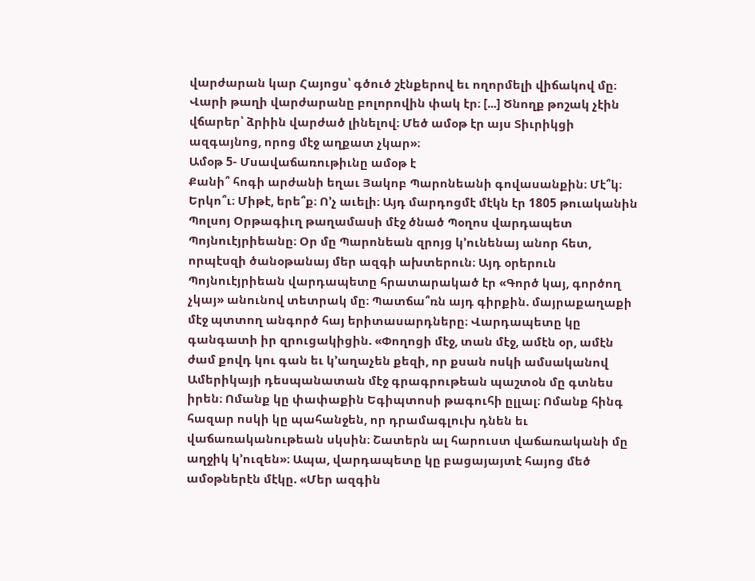վարժարան կար Հայոցս՝ գծուծ շէնքերով եւ ողորմելի վիճակով մը։ Վարի թաղի վարժարանը բոլորովին փակ էր։ [...] Ծնողք թոշակ չէին վճարեր՝ ձրիին վարժած լինելով։ Մեծ ամօթ էր այս Տիւրիկցի ազգայնոց, որոց մէջ աղքատ չկար»։
Ամօթ 5- Մսավաճառութիւնը ամօթ է
Քանի՞ հոգի արժանի եղաւ Յակոբ Պարոնեանի գովասանքին։ Մէ՞կ։ Երկո՞ւ։ Միթէ, երե՞ք։ Ո՚չ աւելի։ Այդ մարդոցմէ մէկն էր 1805 թուականին Պոլսոյ Օրթագիւղ թաղամասի մէջ ծնած Պօղոս վարդապետ Պոյնուէյրիեանը։ Օր մը Պարոնեան զրոյց կ’ունենայ անոր հետ, որպէսզի ծանօթանայ մեր ազգի ախտերուն։ Այդ օրերուն Պոյնուէյրիեան վարդապետը հրատարակած էր «Գործ կայ, գործող չկայ» անունով տետրակ մը։ Պատճա՞ռն այդ գիրքին. մայրաքաղաքի մէջ պտտող անգործ հայ երիտասարդները։ Վարդապետը կը գանգատի իր զրուցակիցին. «Փողոցի մէջ, տան մէջ, ամէն օր, ամէն ժամ քովդ կու գան եւ կ՚աղաչեն քեզի, որ քսան ոսկի ամսականով Ամերիկայի դեսպանատան մէջ գրագրութեան պաշտօն մը գտնես իրեն։ Ոմանք կը փափաքին Եգիպտոսի թագուհի ըլլալ։ Ոմանք հինգ հազար ոսկի կը պահանջեն, որ դրամագլուխ դնեն եւ վաճառականութեան սկսին։ Շատերն ալ հարուստ վաճառականի մը աղջիկ կ՚ուզեն»։ Ապա, վարդապետը կը բացայայտէ հայոց մեծ ամօթներէն մէկը. «Մեր ազգին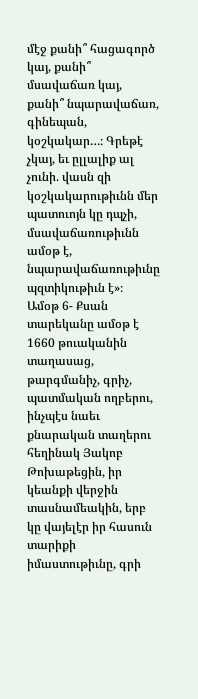մէջ քանի՞ հացագործ կայ, քանի՞ մսավաճառ կայ, քանի՞ նպարավաճառ, գինեպան, կօշկակար…։ Գրեթէ չկայ, եւ ըլլալիք ալ չունի. վասն զի կօշկակարութիւնն մեր պատուոյն կը դպչի, մսավաճառութիւնն ամօթ է, նպարավաճառութիւնը պզտիկութիւն է»։
Ամօթ 6- Քսան տարեկանը ամօթ է
1660 թուականին տաղասաց, թարգմանիչ, գրիչ, պատմական ողբերու, ինչպէս նաեւ քնարական տաղերու հեղինակ Յակոբ Թոխաթեցին, իր կեանքի վերջին տասնամեակին, երբ կը վայելէր իր հասուն տարիքի իմաստութիւնը, գրի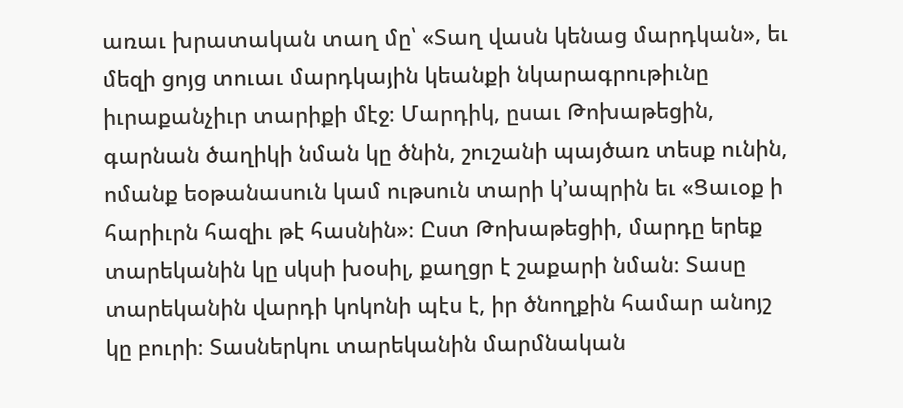առաւ խրատական տաղ մը՝ «Տաղ վասն կենաց մարդկան», եւ մեզի ցոյց տուաւ մարդկային կեանքի նկարագրութիւնը իւրաքանչիւր տարիքի մէջ։ Մարդիկ, ըսաւ Թոխաթեցին, գարնան ծաղիկի նման կը ծնին, շուշանի պայծառ տեսք ունին, ոմանք եօթանասուն կամ ութսուն տարի կ’ապրին եւ «Ցաւօք ի հարիւրն հազիւ թէ հասնին»։ Ըստ Թոխաթեցիի, մարդը երեք տարեկանին կը սկսի խօսիլ, քաղցր է շաքարի նման։ Տասը տարեկանին վարդի կոկոնի պէս է, իր ծնողքին համար անոյշ կը բուրի։ Տասներկու տարեկանին մարմնական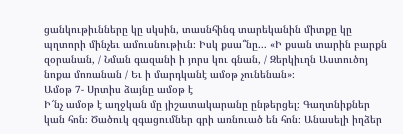ցանկութիւնները կը սկսին, տասնհինգ տարեկանին միտքը կը պղտորի մինչեւ ամուսնութիւն։ Իսկ քսա՞նը... «Ի քսան տարին բարքն զօրանան, / Նման գազանի ի յորս կու գնան, / Զերկիւղն Աստուծոյ նոքա մոռանան / Եւ ի մարդկանէ ամօթ չունենան»։
Ամօթ 7- Սրտիս ձայնը ամօթ է
Ի՜նչ ամօթ է աղջկան մը յիշատակարանը ընթերցել։ Գաղտնիքներ կան հոն։ Ծածուկ զգացումներ գրի առնուած են հոն։ Անասելի իղձեր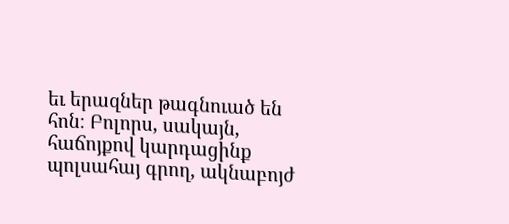եւ երազներ թագնուած են հոն։ Բոլորս, սակայն, հաճոյքով կարդացինք պոլսահայ գրող, ակնաբոյժ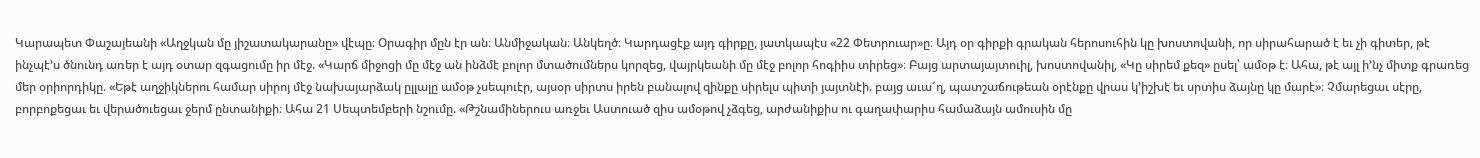Կարապետ Փաշայեանի «Աղջկան մը յիշատակարանը» վէպը։ Օրագիր մըն էր ան։ Անմիջական։ Անկեղծ։ Կարդացէք այդ գիրքը, յատկապէս «22 Փետրուար»ը։ Այդ օր գիրքի գրական հերոսուհին կը խոստովանի, որ սիրահարած է եւ չի գիտեր, թէ ինչպէ՚ս ծնունդ առեր է այդ օտար զգացումը իր մէջ. «Կարճ միջոցի մը մէջ ան ինձմէ բոլոր մտածումներս կորզեց, վայրկեանի մը մէջ բոլոր հոգիիս տիրեց»։ Բայց արտայայտուիլ, խոստովանիլ, «Կը սիրեմ քեզ» ըսել՝ ամօթ է։ Ահա, թէ այլ ի՚նչ միտք գրառեց մեր օրիորդիկը. «Եթէ աղջիկներու համար սիրոյ մէջ նախայարձակ ըլլալը ամօթ չսեպուէր, այսօր սիրտս իրեն բանալով զինքը սիրելս պիտի յայտնէի. բայց աւա՜ղ, պատշաճութեան օրէնքը վրաս կ’իշխէ եւ սրտիս ձայնը կը մարէ»։ Չմարեցաւ սէրը, բորբոքեցաւ եւ վերածուեցաւ ջերմ ընտանիքի։ Ահա 21 Սեպտեմբերի նշումը. «Թշնամիներուս առջեւ Աստուած զիս ամօթով չձգեց, արժանիքիս ու գաղափարիս համաձայն ամուսին մը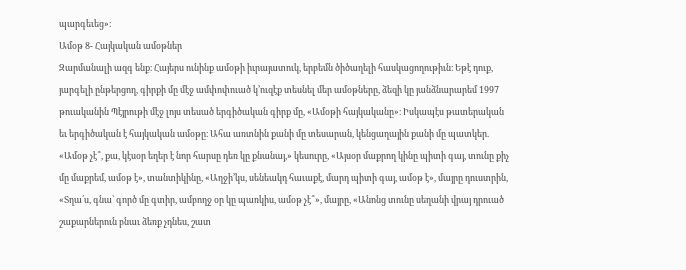պարգեւեց»։
Ամօթ 8- Հայկական ամօթներ
Զարմանալի ազգ ենք։ Հայերս ունինք ամօթի իւրայատուկ, երբեմն ծիծաղելի հասկացողութիւն։ Եթէ դուք, յարգելի ընթերցող, գիրքի մը մէջ ամփոփուած կ’ուզէք տեսնել մեր ամօթները, ձեզի կը յանձնարարեմ 1997 թուականին Պէյրութի մէջ լոյս տեսած երգիծական գիրք մը, «Ամօթի հայկականը»։ Իսկապէս թատերական եւ երգիծական է հայկական ամօթը։ Ահա առտնին քանի մը տեսարան, կենցաղային քանի մը պատկեր. «Ամօթ չէ՞, քա, կէսօր եղեր է նոր հարսը դեռ կը քնանայ,» կեսուրը, «Այսօր մաքրող կինը պիտի գայ, տունը քիչ մը մաքրեմ, ամօթ է», տանտիկինը, «Աղջի՚կս, սենեակդ հաւաքէ, մարդ պիտի գայ, ամօթ է», մայրը դուստրին, «Տղա՛ս, գնա՝ գործ մը գտիր, ամբողջ օր կը պառկիս, ամօթ չէ՞», մայրը, «Անոնց տունը սեղանի վրայ դրուած շաքարներուն բնաւ ձեռք չդնես, շատ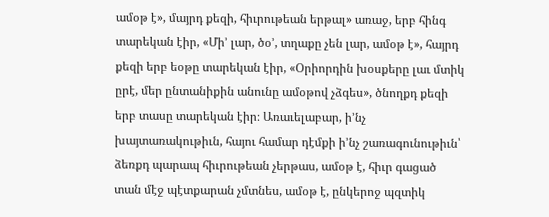ամօթ է», մայրդ քեզի, հիւրութեան երթալ» առաջ, երբ հինգ տարեկան էիր, «Մի՚ լար, ծօ՚, տղաքը չեն լար, ամօթ է», հայրդ քեզի երբ եօթը տարեկան էիր, «Օրիորդին խօսքերը լաւ մտիկ ըրէ, մեր ընտանիքին անունը ամօթով չձգես», ծնողքդ քեզի երբ տասը տարեկան էիր։ Առաւելաբար, ի՚նչ խայտառակութիւն, հայու համար դէմքի ի՚նչ շառագունութիւն՝ ձեռքդ պարապ հիւրութեան չերթաս, ամօթ է, հիւր գացած տան մէջ պէտքարան չմտնես, ամօթ է, ընկերոջ պզտիկ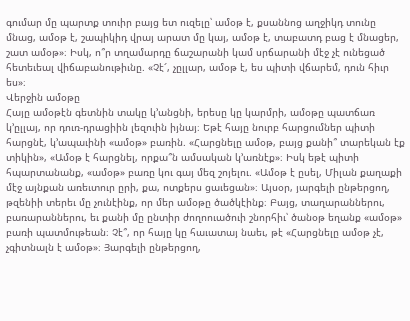գումար մը պարտք տուիր բայց ետ ուզելը՝ ամօթ է, քսաննոց աղջիկդ տունը մնաց, ամօթ է, շապիկիդ վրայ արատ մը կայ, ամօթ է, տաբատդ բաց է մնացեր, շատ ամօթ»։ Իսկ, ո՞ր տղամարդը ճաշարանի կամ սրճարանի մէջ չէ ունեցած հետեւեալ վիճաբանութիւնը. «Չէ՜, չըլլար, ամօթ է, ես պիտի վճարեմ, դուն հիւր ես»։
Վերջին ամօթը
Հայը ամօթէն գետնին տակը կ’անցնի, երեսը կը կարմրի, ամօթը պատճառ կ’ըլլայ, որ դուռ-դրացիին լեզուին իյնայ։ Եթէ հայը նուրբ հարցումներ պիտի հարցնէ, կ’ապաւինի «ամօթ» բառին. «Հարցնելը ամօթ, բայց քանի՞ տարեկան էք տիկին», «Ամօթ է հարցնել, որքա՞ն ամսական կ’առնէք»։ Իսկ եթէ պիտի հպարտանանք, «ամօթ» բառը կու գայ մեզ շոյելու. «Ամօթ է ըսել, Միլան քաղաքի մէջ այնքան առեւտուր ըրի, քա, ոտքերս ցաւեցան»։ Այսօր, յարգելի ընթերցող, թզենիի տերեւ մը չունէինք, որ մեր ամօթը ծածկէինք։ Բայց, տաղարաններու, բառարաններու, եւ քանի մը ընտիր ժողոուածուի շնորհիւ՝ ծանօթ եղանք «ամօթ» բառի պատմութեան։ Չէ՞, որ հայը կը հաւատայ նաեւ, թէ «Հարցնելը ամօթ չէ, չգիտնալն է ամօթ»։ Յարգելի ընթերցող,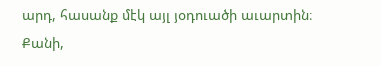արդ, հասանք մէկ այլ յօդուածի աւարտին։ Քանի,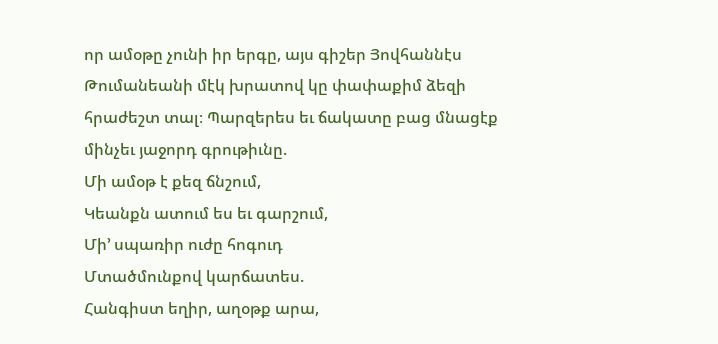որ ամօթը չունի իր երգը, այս գիշեր Յովհաննէս Թումանեանի մէկ խրատով կը փափաքիմ ձեզի հրաժեշտ տալ։ Պարզերես եւ ճակատը բաց մնացէք մինչեւ յաջորդ գրութիւնը.
Մի ամօթ է քեզ ճնշում,
Կեանքն ատում ես եւ գարշում,
Մի՚ սպառիր ուժը հոգուդ
Մտածմունքով կարճատես.
Հանգիստ եղիր, աղօթք արա,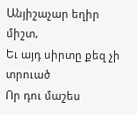Անյիշաչար եղիր միշտ,
Եւ այդ սիրտը քեզ չի տրուած
Որ դու մաշես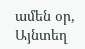ամեն օր,
Այնտեղ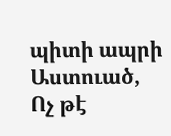պիտի ապրի Աստուած,
Ոչ թէ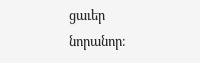ցաւեր նորանոր։